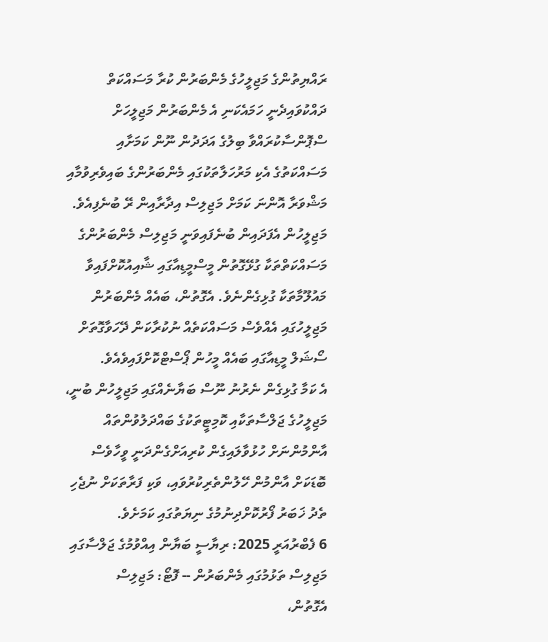ރައްޔިތުންގެ މަޖިލީހުގެ މެންބަރުން ކުރާ މަސައްކަތް ދައްކުވައިދެނީ ހަމައެކަނި އެ މެންބަރުން މަޖިލީހަށް ސްޕޮންސާކުރައްވާ ބިލުގެ އަދަދުން ނޫން ކަމަށާއި މަސައްކަތުގެ އެކި މަރުހަލާތަކުގައި މެންބަރުންގެ ބައިވެރިވުމާއި މަޝްވަރާ އޮންނަ ކަމަށް މަޖިލިސް އިދާރާއިން ރޭ ބުނެފިއެވެ.
މަޖިލީހުން އެފަދައިން ބުނެފައިވަނީ މަޖިލިސް މެންބަރުންގެ މަސައްކަތްތަކާ ގުޅޭގޮތުން މީސްމީޑިއާގައި ޝާއިއުކޮށްފައިވާ މައުލޫމާތަކާ ގުޅިގެންނެވެ. އެގޮތުން، ބައެއް މެންބަރުން މަޖިލީހުގައި އެއްވެސް މަސައްކަތެއް ނުކުރާކަން ދޭހަވާގޮތަށް ސޯޝަލް މީޑިއާގައި ބައެއް މީހުން ޕޯސްޓްކޮށްފައިވެއެވެ.
އެ ކަމާ ގުޅިގެން ނެރުނު ނޫސް ބަޔާނެއްގައި މަޖިލީހުން ބުނީ، މަޖިލީހުގެ ޖަލްސާތަކާއި ކޮމިޓީތަކުގެ ބައްދަލުވުންތައް އާންމުންނަށް ހުޅުވާލައިގެން ކުރިއަށްގެންދަނީ ވީހާވެސް ބޮޑަކަށް އާންމުން ހޭލުންތެރިކުރުވައި، ވަކި ފަރާތަކަށް ނުޖެހި ތެދު ޚަބަރު ފޯރުކޮށްދިނުމުގެ ނިޔަތުގައި ކަމަށެވެ.
6 ފެބްރުއަރީ 2025: ރިޔާސީ ބަޔާން އިއްވުމުގެ ޖަލްސާގައި މަޖިލިސް ތަޅުމުގައި މެންބަރުން -- ފޮޓޯ: މަޖިލިސް
އެގޮތުން،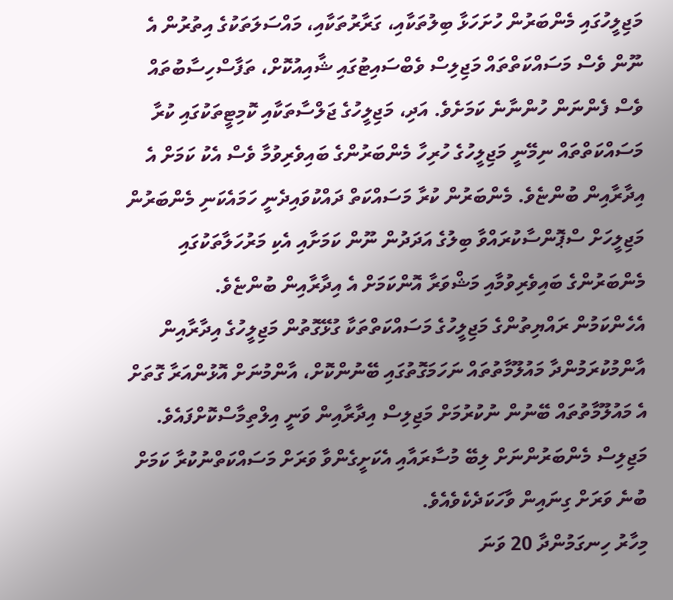މަޖިލީހުގައި މެންބަރުން ހުށަހަޅާ ބިލުތަކާއި، ގަރާރުތަކާއި، މައްސަލަތަކުގެ އިތުރުން އެ ނޫން ވެސް މަސައްކަތްތައް މަޖިލިސް ވެބްސައިޓުގައި ޝާއިއުކޮށް، ތަފާސްހިސާބުތައް ވެސް ފެންނަން ހުންނާނެ ކަމަށެވެ. އަދި، މަޖިލީހުގެ ޖަލްސާތަކާއި ކޮމިޓީތަކުގައި ކުރާ މަސައްކަތްތައް ނިމޭނީ މަޖިލީހުގެ ހުރިހާ މެންބަރުންގެ ބައިވެރިވުމާ ވެސް އެކު ކަމަށް އެ އިދާރާއިން ބުންޏެވެ. މެންބަރުން ކުރާ މަސައްކަތް ދައްކުވައިދެނީ ހަމައެކަނި މެންބަރުން މަޖިލީހަށް ސްޕޮންސާކުރައްވާ ބިލުގެ އަދަދުން ނޫން ކަމަށާއި އެކި މަރުހަލާތަކުގައި މެންބަރުންގެ ބައިވެރިވުމާއި މަޝްވަރާ އޮންކަމަށް އެ އިދާރާއިން ބުންޏެވެ.
އެހެންކަމުން ރައްޔިތުންގެ މަޖިލީހުގެ މަސައްކަތްތަކާ ގުޅޭގޮތުން މަޖިލީހުގެ އިދާރާއިން އާންމުކުރަމުންދާ މައުލޫމާތުތައް ނަހަމަގޮތުގައި ބޭނުންކޮށް، އާންމުނަށް އޮޅުންއަރާ ގޮތަށް އެ މައުލޫމާތުތައް ބޭނުން ނުކުރުމަށް މަޖިލިސް އިދާރާއިން ވަނީ އިލްތިމާސްކޮށްފައެވެ.
މަޖިލިސް މެންބަރުންނަށް ލިބޭ މުސާރައާއި އެކަށީގެންވާ ވަރަށް މަސައްކަތްނުކުރާ ކަމަށް ބުނެ ވަރަށް ގިނައިން ވާހަކަދެކެވެއެވެ.
މިހާރު ހިނގަމުންދާ 20 ވަނަ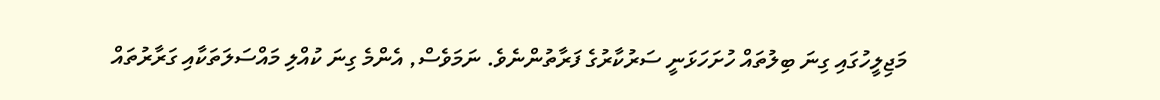މަޖިލީހުގައި ގިނަ ބިލުތައް ހުށަހަޅަނީ ސަރުކާރުގެ ފަރާތުންނެވެ. ނަމަވެސް, އެންމެ ގިނަ ކުއްލި މައްސަލަތަކާއި ގަރާރުތައް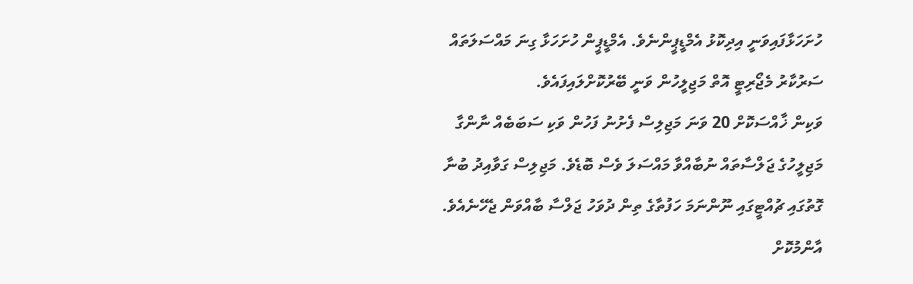ހުށަހަޅާފައިވަނީ އިދިކޮޅު އެމްޑީޕީންނެވެ. އެމްޑީޕީން ހުށަހަޅާ ގިނަ މައްސަލަތައް ސަރުކާރު މެޖޯރިޓީ އޮތް މަޖިލީހުން ވަނީ ބޭރުކޮށްލައިފައެވެ.
ވަކިން ޚާއްސަކޮށް 20 ވަނަ މަޖިލިސް ފެށުނު ފަހުން ވަކި ސަބަބެއް ނާންގާ މަޖިލީހުގެ ޖަލްސާތައް ނުބާއްވާ މައްސަލަ ވެސް ބޮޑެވެ. މަޖިލިސް ގަވާއިދު ބުނާ ގޮތުގައި ޗުއްޓީގައި ނޫންނަމަ ހަފުތާގެ ތިން ދުވަހު ޖަލްސާ ބާއްވަން ޖެހޭނެއެވެ. އާންމުކޮށް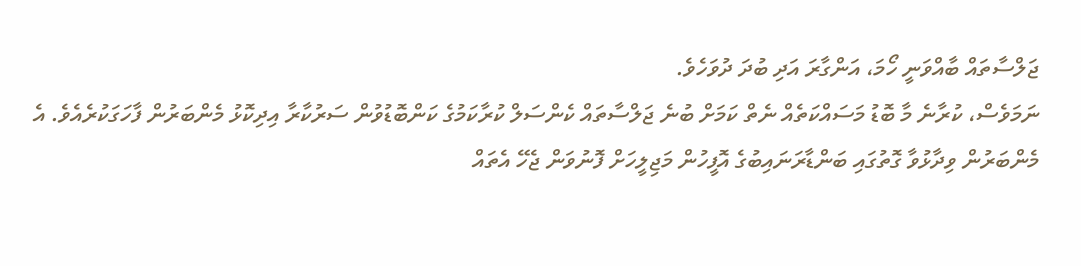ޖަލްސާތައް ބާއްވަނީ ހޯމަ، އަންގާރަ އަދި ބުދަ ދުވަހެވެ.
ނަމަވެސް، ކުރާނެ މާ ބޮޑު މަސައްކަތެއް ނެތް ކަމަށް ބުނެ ޖަލްސާތައް ކެންސަލް ކުރާކަމުގެ ކަންބޮޑުވުން ސަރުކާރާ އިދިކޮޅު މެންބަރުން ފާހަގަކުރެއެވެ. އެ މެންބަރުން ވިދާޅުވާ ގޮތުގައި ބަންޑާރަނައިބުގެ އޮފީހުން މަޖިލީހަށް ފޮނުވަން ޖެހޭ އެތައް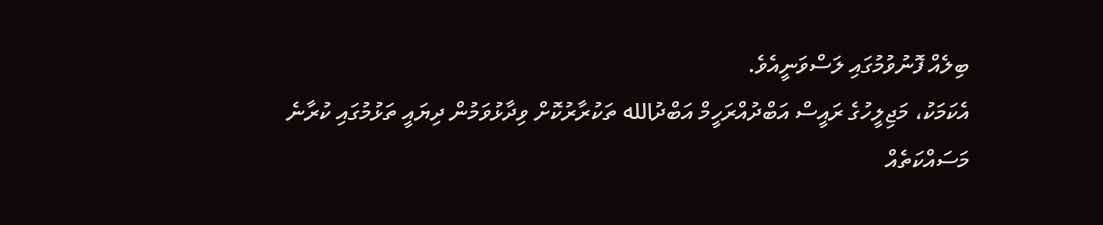ބިލެއް ފޮނުވުމުގައި ލަސްވަނީއެވެ.
އެކަމަކު، މަޖިލީހުގެ ރައީސް އަބްދުއްރަހީމް އަބްދުالله ތަކުރާރުކޮށް ވިދާޅުވަމުން ދިޔައީ ތަޅުމުގައި ކުރާނެ މަސައްކަތެއް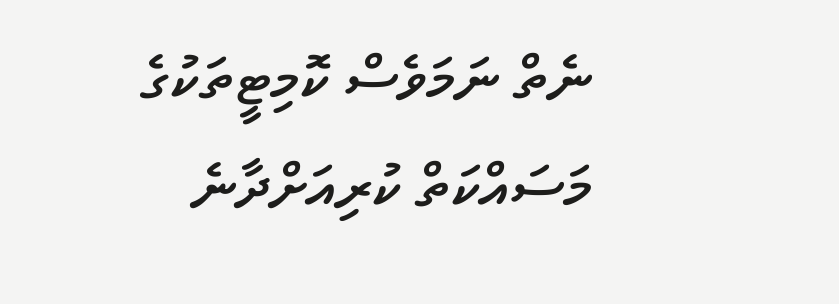ނެތް ނަމަވެސް ކޮމިޓީތަކުގެ މަސައްކަތް ކުރިއަށްދާނެ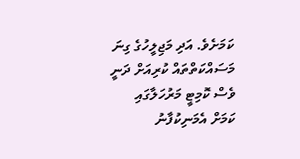ކަމަށެވެ. އަދި މަޖިލީހުގެ ގިނަ މަސައްކަތްތައް ކުރިއަށް ދަނީ ވެސް ކޮމިޓީ މަރުހަލާގައި ކަމަށް އެމަނިކުފާނު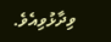ވިދާޅުވިއެވެ.